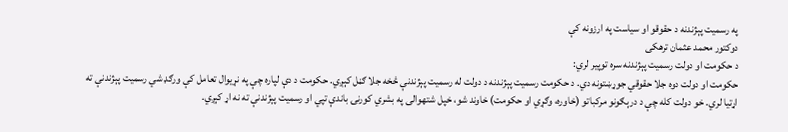په رسمیت پېژندنه د حقوقو او سیاست په ارزونه کې
دوکتور محمد عثمان ترهکی
د حکومت او دولت رسمیت پېژندنه سره توپیر لري:
حکومت او دولت دوه جلا حقوقي جوړښتونه دي. د حکومت رسمیت پېژندنه د دولت له رسمیت پېژندنې څخه جلا ګڼل کېږي. حکومت د دې لپاره چې په نړیوال تعامل کې ورګډ شي رسمیت پېژندنې ته اړتیا لري. خو دولت کله چې د درېګونو مرکباتو (خاوره، وګړي او حکومت) خاوند شو، خپل شتهوالی په بشري کورنۍ باندې تپي او رسمیت پېژندنې ته نه اړ کېږي.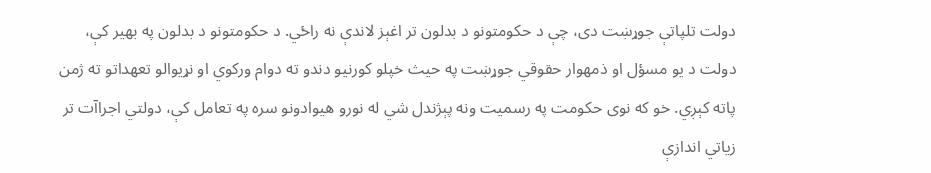دولت تلپاتې جوړښت دی، چې د حکومتونو د بدلون تر اغېز لاندې نه راځي. د حکومتونو د بدلون په بهیر کې، دولت د یو مسؤل او ذمهوار حقوقي جوړښت په حیث خپلو کورنیو دندو ته دوام ورکوي او نړیوالو تعهداتو ته ژمن پاته کېږي. خو که نوی حکومت په رسمیت ونه پېژندل شي له نورو هیوادونو سره په تعامل کې، دولتي اجراآت تر زیاتي اندازې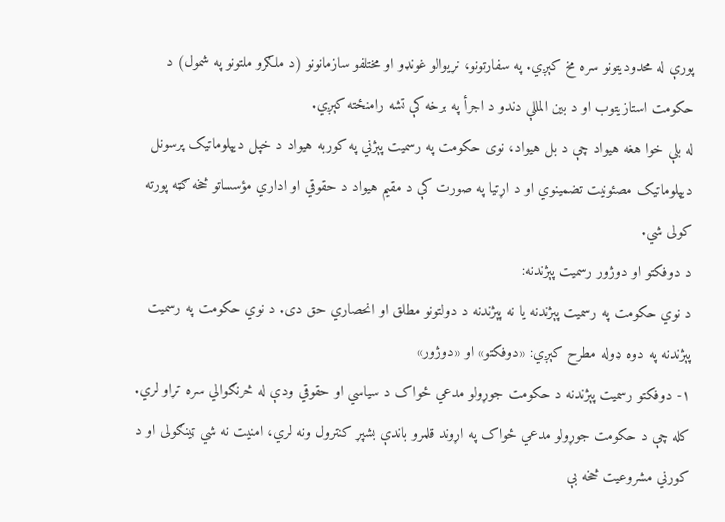پورې له محدودیتونو سره مخ کېږي. په سفارتونو، نړیوالو غونډو او مختلفو سازمانونو (د ملګرو ملتونو په شمول) د حکومت استازیتوب او د بین المللې دندو د اجرأ په برخه کې تشه رامنځته کېږي.
له بلې خوا هغه هیواد چې د بل هیواد، نوی حکومت په رسمیت پېژني په کوربه هیواد د خپل دیپلوماتیک پرسونل دیپلوماتیک مصئونیت تضمینوي او د اړتیا په صورت کې د مقیم هیواد د حقوقي او اداري مؤسساتو څخه ګټه پورته کولی شي.
د دوفکتو او دوژور رسمیت پېژندنه:
د نوي حکومت په رسمیت پېژندنه یا نه پېژندنه د دولتونو مطلق او انحصاري حق دی. د نوي حکومت په رسمیت پېژندنه په دوه ډوله مطرح کېږي: «دوفکتو» او «دوژور»
۱- دوفکتو رسمیت پېژندنه د حکومت جوړولو مدعي ځواک د سیاسي او حقوقي ودې له څرنګوالي سره تړاو لري.
کله چې د حکومت جوړولو مدعي ځواک په اړوند قلمرو باندې بشپړ کنترول ونه لري، امنیت نه شي ټینګولی او د کورني مشروعیت څخه بې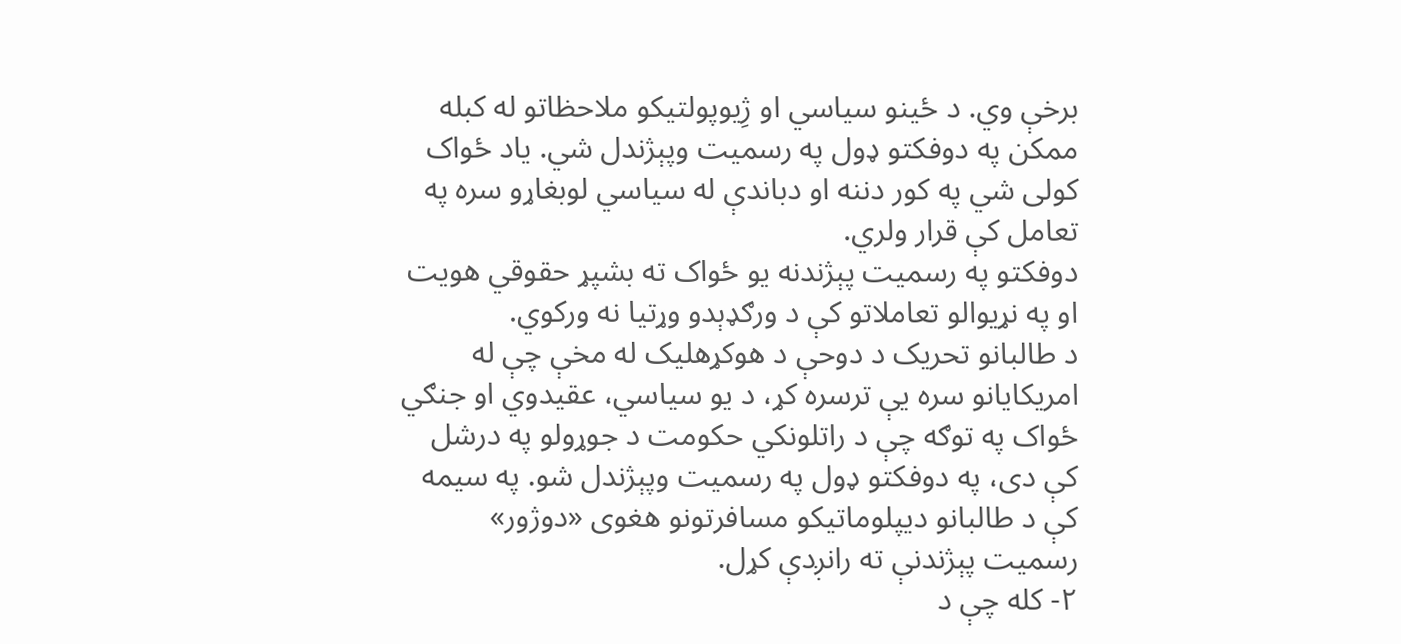برخې وي. د ځینو سیاسي او ژِیوپولتیکو ملاحظاتو له کبله ممکن په دوفکتو ډول په رسمیت وپېژندل شي. یاد ځواک کولی شي په کور دننه او دباندې له سیاسي لوبغاړو سره په تعامل کې قرار ولري.
دوفکتو په رسمیت پېژندنه يو ځواک ته بشپړ حقوقي هویت او په نړیوالو تعاملاتو کې د ورګډېدو وړتیا نه ورکوي.
د طالبانو تحریک د دوحې د هوکړهلیک له مخې چې له امریکایانو سره یې ترسره کړ، د یو سیاسي، عقیدوي او جنګي ځواک په توګه چې د راتلونکي حکومت د جوړولو په درشل کې دی، په دوفکتو ډول په رسمیت وپېژندل شو. په سیمه کې د طالبانو ديپلوماتیکو مسافرتونو هغوی «دوژور» رسمیت پېژندنې ته رانږدې کړل.
۲- کله چې د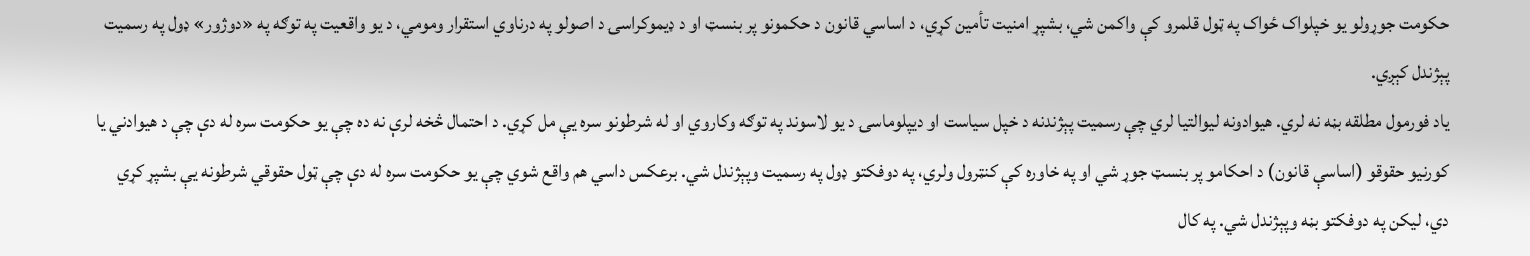حکومت جوړولو یو خپلواک ځواک په ټول قلمرو کې واکمن شي، بشپړ امنیت تأمین کړي، د اساسي قانون د حکمونو پر بنسټ او د ډیموکراسۍ د اصولو په درناوي استقرار ومومي، د یو واقعیت په توګه په «دوژور» ډول په رسمیت پېژندل کېږي.
یاد فورمول مطلقه بڼه نه لري. هیوادونه لیوالتیا لري چې رسمیت پېژندنه د خپل سیاست او دیپلوماسۍ د یو لاسوند په توګه وکاروي او له شرطونو سره یې مل کړي. د احتمال څخه لرې نه ده چې یو حکومت سره له دې چې د هیوادني یا کورنیو حقوقو (اساسې قانون) د احکامو پر بنسټ جوړ شي او په خاوره کې کنټرول ولري، په دوفکتو ډول په رسمیت وپېژندل شي. برعکس داسي هم واقع شوي چې یو حکومت سره له دې چې ټول حقوقي شرطونه یې بشپړ کړي دي، لیکن په دوفکتو بڼه وپېژندل شي. په کال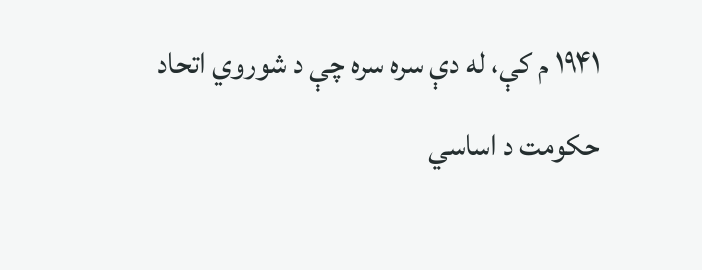۱۹۴۱ م کې، له دې سره سره چې د شوروي اتحاد حکومت د اساسي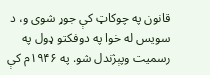قانون په چوکاټ کې جوړ شوی و، د سویس له خوا په دوفکتو ډول په رسمیت وپېژندل شو. په ۱۹۴۶م کې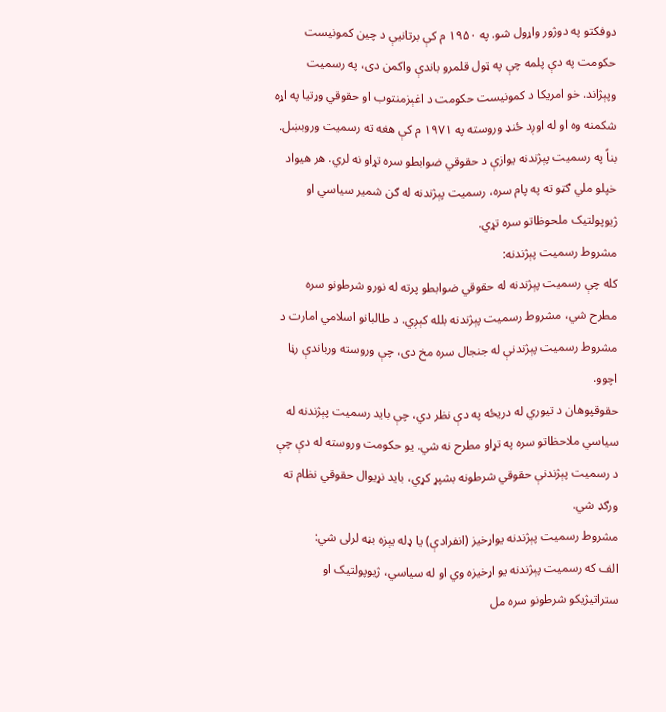دوفکتو په دوژور واړول شو. په ۱۹۵۰ م کې برتانیې د چین کمونیست حکومت په دې پلمه چې په ټول قلمرو باندې واکمن دی، په رسمیت وپېژاند. خو امریکا د کمونیست حکومت د اغېزمنتوب او حقوقي وړتیا په اړه شکمنه وه او له اوږد ځنډ وروسته په ۱۹۷۱ م کې هغه ته رسمیت وروبښل. بناً په رسمیت پېژندنه یوازې د حقوقي ضوابطو سره تړاو نه لري. هر هیواد خپلو ملي ګټو ته په پام سره، رسمیت پېژندنه له ګن شمیر سیاسي او ژیوپولتیک ملحوظاتو سره تړي.
مشروط رسمیت پېژندنه:
کله چې رسمیت پېژندنه له حقوقي ضوابطو پرته له نورو شرطونو سره مطرح شي، مشروط رسمیت پېژندنه بلله کېږي. د طالبانو اسلامي امارت د مشروط رسمیت پېژندنې له جنجال سره مخ دی، چې وروسته ورباندې رڼا اچوو.
حقوقپوهان د تیوري له دریځه په دې نظر دي، چې باید رسمیت پېژندنه له سیاسي ملاحظاتو سره په تړاو مطرح نه شي. یو حکومت وروسته له دې چې د رسمیت پېژندنې حقوقي شرطونه بشپړ کړي، باید نړیوال حقوقي نظام ته ورګډ شي.
مشروط رسمیت پېژندنه یواړخیز (انفرادې) یا ډله يېزه بڼه لرلی شي:
الف که رسمیت پېژندنه یو اړخیزه وي او له سیاسي، ژیوپولتیک او ستراتيژیکو شرطونو سره مل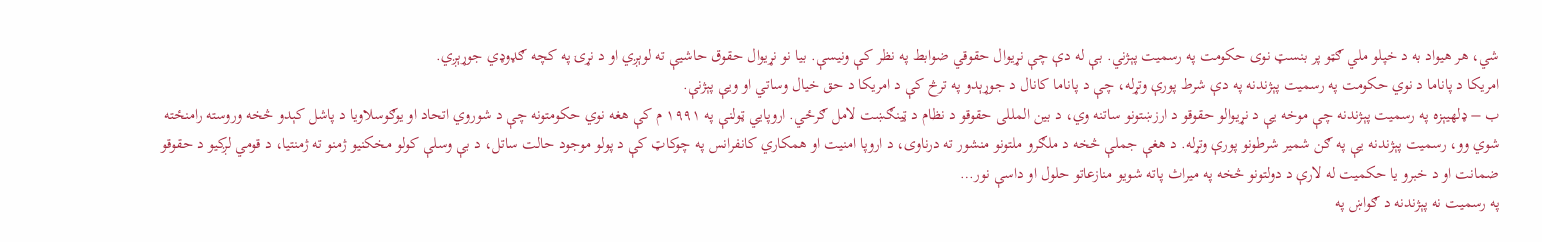شي، هر هیواد به د خپلو ملي ګټو پر بنسټ نوی حکومت په رسمیت پېژني. بې له دې چې نړیوال حقوقي ضوابط په نظر کې ونیسې. بیا نو نړیوال حقوق حاشیې ته لوېږي او د نړۍ په کچه ګډوډي جوړېږي.
امریکا د پاناما د نوي حکومت په رسمیت پېژندنه په دې شرط پورې وتړله، چې د پاناما کانال د جوړېدو په ترڅ کې د امریکا د حق خیال وساتي او ویې پېژنې.
ب – ډلهیېزه په رسمیت پېژندنه چې موخه یې د نړیوالو حقوقو د ارزښتونو ساتنه وي، د بین المللی حقوقو د نظام د ټینګښت لامل ګرځي. اروپايي ټولنې په ۱۹۹۱ م کې هغه نوي حکومتونه چې د شوروي اتحاد او یوګوسلاویا د پاشل کېدو څخه وروسته رامنځته شوي وو، رسمیت پېژندنه یې په ګن شمیر شرطونو پورې وتړله. د هغې جملې څخه د ملګرو ملتونو منشور ته درناوی، د اروپا امنیت او همکاري کانفرانس په چوکاټ کې د پولو موجود حالت ساتل، د بې وسلې کولو مخکنیو ژمنو ته ژمنتیا، د قومي لږکیو د حقوقو ضمانت او د خبرو یا حکمیت له لارې د دولتونو څخه په میراث پاته شویو منازعاتو حلول او داسې نور…
په رسمیت نه پېژندنه د ګواښ په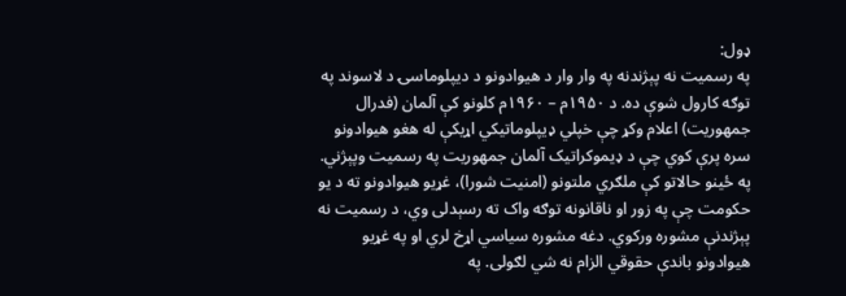ډول:
په رسمیت نه پېژندنه په وار وار د هیوادونو د دیپلوماسۍ د لاسوند په توګه کارول شوې ده. د ۱۹۵۰م – ۱۹۶۰م کلونو کې آلمان (فدرال جمهوریت) اعلام وکړ چې خپلي ډیپلوماتیکي اړیکې له هغو هیوادونو سره پرې کوي چې د ډیموکراتیک آلمان جمهوریت په رسمیت وپېژني.
په ځینو حالاتو کې ملګري ملتونو (امنیت شورا)، غړیو هیوادونو ته د یو حکومت چې په زور او ناقانونه توګه واک ته رسېدلی وي، د رسمیت نه پېژندنې مشوره ورکوي. دغه مشوره سیاسي اړخ لري او په غړیو هیوادونو باندې حقوقي الزام نه شي لګولی. په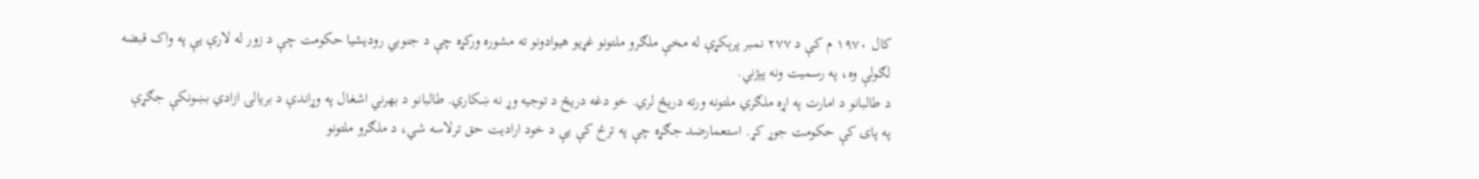کال ۱۹۷۰ م کې د ۲۷۷ نمبر پرېکړې له مخې ملګرو ملتونو غړیو هیوادونو ته مشوره ورکړه چې د جنوبي رودیشیا حکومت چې د زور له لارې یې په واک قبضه لګولې وه، په رسمیت ونه پېژني.
د طالبانو د امارت په اړه ملګري ملتونه ورته دریځ لري. خو دغه دریځ د توجیه وړ نه ښکاري. طالبانو د بهرني اشغال په وړاندې د بریالۍ ازادي بښونکې جګړې په پای کې حکومت جوړ کړ. استعمارضد جګړه چې په ترڅ کې یې د خود ارادیت حق ترلاسه شي، د ملګرو ملتونو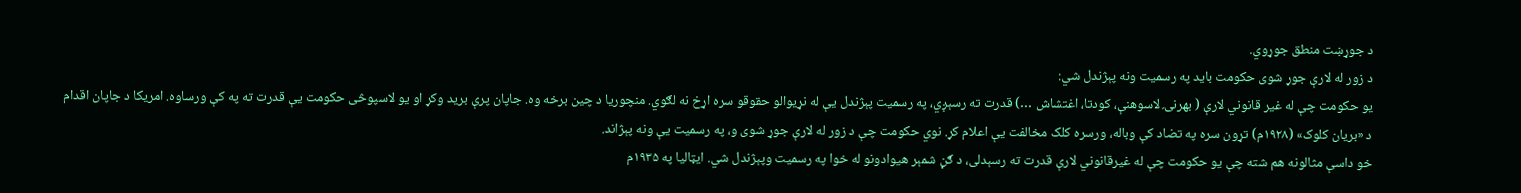د جوړښت منطق جوړوي.
د زور له لارې جوړ شوی حکومت باید په رسمیت ونه پېژندل شي:
یو حکومت چې له غیر قانوني لارې ( بهرنۍ لاسوهنې، کودتا، اغتشاش …) قدرت ته رسېږي، په رسمیت پېژندل یې له نړیوالو حقوقو سره اړخ نه لګوي. منچوریا د چین برخه وه. جاپان پرې برید وکړ او یو لاسپوڅی حکومت یې قدرت ته په کې ورساوه. امریکا د جاپان اقدام د «بریان کلوک» (۱۹۲۸م) تړون سره په تضاد کې وباله، ورسره کلک مخالفت یې اعلام کړ. نوي حکومت چې د زور له لارې جوړ شوی و، په رسمیت یې ونه پېژاند.
خو داسې مثالونه هم شته چې یو حکومت چې له غیرقانوني لارې قدرت ته رسېدلی، د ګڼ شمېر هیوادونو له خوا په رسمیت وپېژندل شي. ایټالیا په ۱۹۳۵م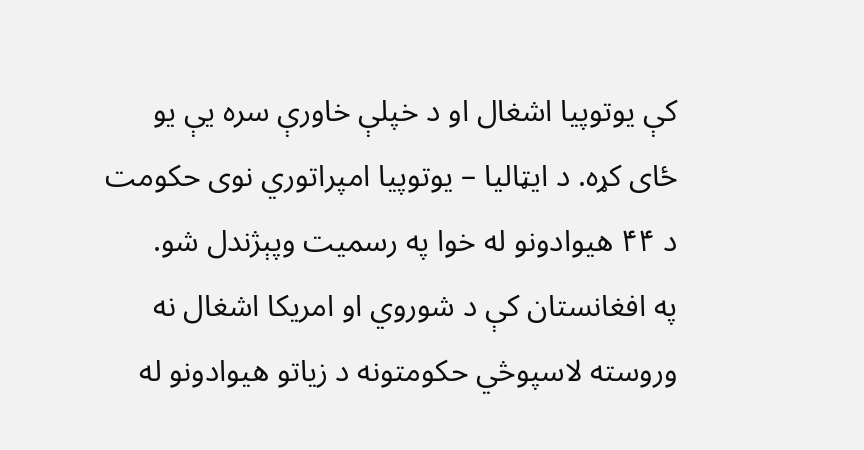کې یوتوپیا اشغال او د خپلې خاورې سره یې یو ځای کړه. د ایټالیا – یوتوپیا امپراتوري نوی حکومت د ۴۴ هیوادونو له خوا په رسمیت وپېژندل شو.
په افغانستان کې د شوروي او امریکا اشغال نه وروسته لاسپوڅي حکومتونه د زیاتو هیوادونو له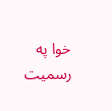خوا په رسمیت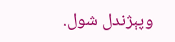وپېژندل شول.